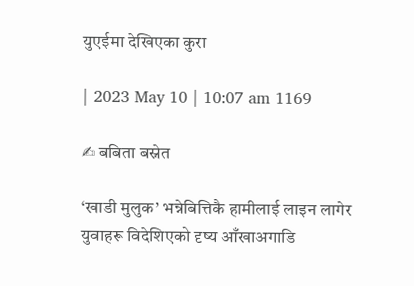युएईमा देखिएका कुरा

| 2023 May 10 | 10:07 am 1169

✍ बबिता बस्नेत

‘खाडी मुलुक’ भन्नेबित्तिकै हामीलाई लाइन लागेर युवाहरू विदेशिएको दृष्य आँखाअगाडि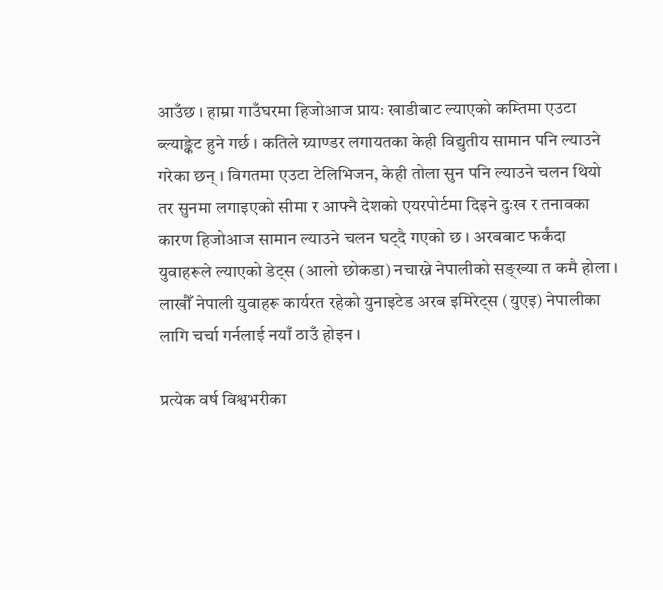आउँछ । हाम्रा गाउँघरमा हिजोआज प्रायः खाडीबाट ल्याएको कम्तिमा एउटा ब्ल्याङ्केट हुने गर्छ । कतिले ग्र्याण्डर लगायतका केही विद्युतीय सामान पनि ल्याउने गरेका छन् । विगतमा एउटा टेलिभिजन, केही तोला सुन पनि ल्याउने चलन थियो तर सुनमा लगाइएको सीमा र आफ्नै देशको एयरपोर्टमा दिइने दुःख र तनावका कारण हिजोआज सामान ल्याउने चलन घट्दै गएको छ । अरबबाट फर्कंदा युवाहरूले ल्याएको डेट्स (आलो छोकडा) नचाख्ने नेपालीको सङ्ख्या त कमै होला । लाखौँ नेपाली युवाहरू कार्यरत रहेको युनाइटेड अरब इमिरेट्स (युएइ) नेपालीका लागि चर्चा गर्नलाई नयाँ ठाउँ होइन ।

प्रत्येक वर्ष विश्वभरीका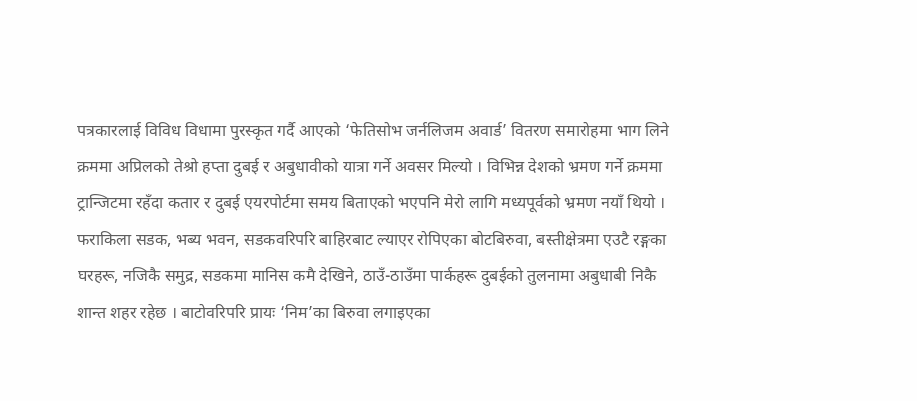पत्रकारलाई विविध विधामा पुरस्कृत गर्दै आएको ‘फेतिसोभ जर्नलिजम अवार्ड’ वितरण समारोहमा भाग लिने क्रममा अप्रिलको तेश्रो हप्ता दुबई र अबुधावीको यात्रा गर्ने अवसर मिल्यो । विभिन्न देशको भ्रमण गर्ने क्रममा ट्रान्जिटमा रहँदा कतार र दुबई एयरपोर्टमा समय बिताएको भएपनि मेरो लागि मध्यपूर्वको भ्रमण नयाँ थियो । फराकिला सडक, भब्य भवन, सडकवरिपरि बाहिरबाट ल्याएर रोपिएका बोटबिरुवा, बस्तीक्षेत्रमा एउटै रङ्गका घरहरू, नजिकै समुद्र, सडकमा मानिस कमै देखिने, ठाउँ-ठाउँमा पार्कहरू दुबईको तुलनामा अबुधाबी निकै शान्त शहर रहेछ । बाटोवरिपरि प्रायः ‘निम’का बिरुवा लगाइएका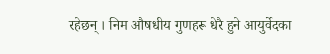रहेछन् । निम औषधीय गुणहरू धेरै हुने आयुर्वेदका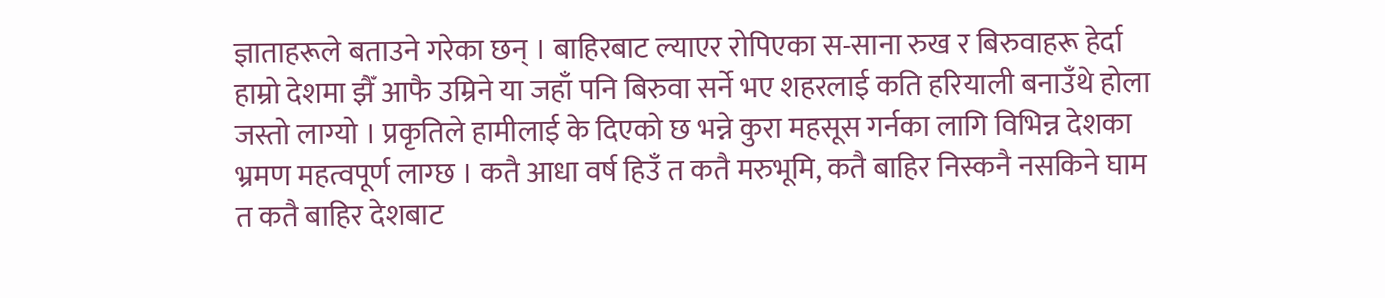ज्ञाताहरूले बताउने गरेका छन् । बाहिरबाट ल्याएर रोपिएका स-साना रुख र बिरुवाहरू हेर्दा हाम्रो देशमा झैँ आफै उम्रिने या जहाँ पनि बिरुवा सर्ने भए शहरलाई कति हरियाली बनाउँथे होला जस्तो लाग्यो । प्रकृतिले हामीलाई के दिएको छ भन्ने कुरा महसूस गर्नका लागि विभिन्न देशका भ्रमण महत्वपूर्ण लाग्छ । कतै आधा वर्ष हिउँ त कतै मरुभूमि, कतै बाहिर निस्कनै नसकिने घाम त कतै बाहिर देशबाट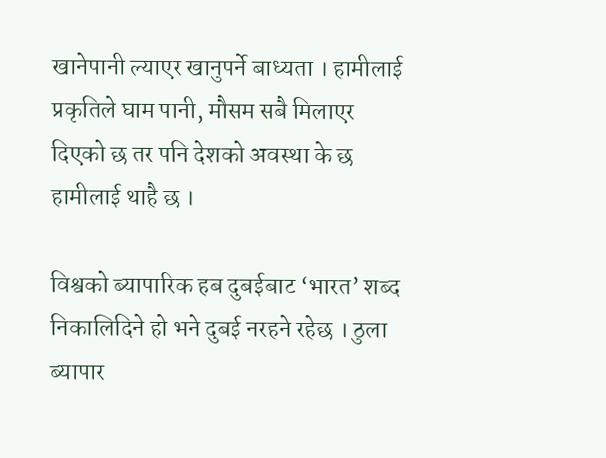खानेपानी ल्याएर खानुपर्ने बाध्यता । हामीलाई प्रकृतिले घाम पानी, मौसम सबै मिलाएर दिएको छ तर पनि देशको अवस्था के छ हामीलाई थाहै छ ।

विश्वको ब्यापारिक हब दुबईबाट ‘भारत’ शब्द निकालिदिने हो भने दुबई नरहने रहेछ । ठुला ब्यापार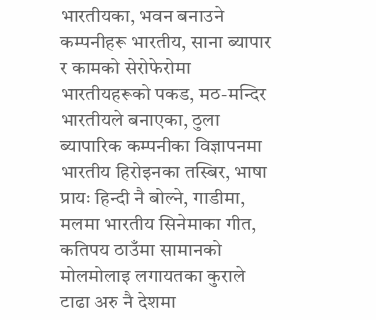भारतीयका, भवन बनाउने कम्पनीहरू भारतीय, साना ब्यापार र कामको सेरोफेरोमा भारतीयहरूको पकड, मठ-मन्दिर भारतीयले बनाएका, ठुला ब्यापारिक कम्पनीका विज्ञापनमा भारतीय हिरोइनका तस्बिर, भाषा प्रायः हिन्दी नै बोल्ने, गाडीमा, मलमा भारतीय सिनेमाका गीत, कतिपय ठाउँमा सामानको मोलमोलाइ लगायतका कुराले टाढा अरु नै देशमा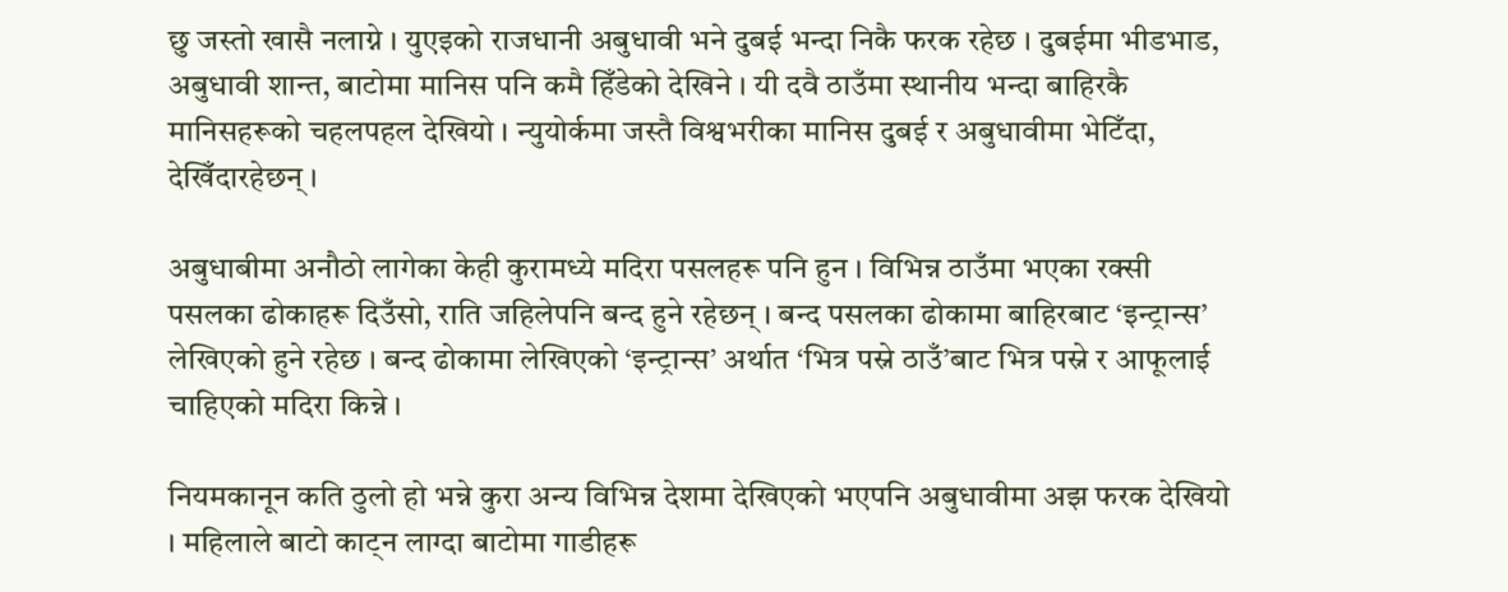छु जस्तो खासै नलाग्ने । युएइको राजधानी अबुधावी भने दुबई भन्दा निकै फरक रहेछ । दुबईमा भीडभाड, अबुधावी शान्त, बाटोमा मानिस पनि कमै हिँडेको देखिने । यी दवै ठाउँमा स्थानीय भन्दा बाहिरकै मानिसहरूको चहलपहल देखियो । न्युयोर्कमा जस्तै विश्वभरीका मानिस दुबई र अबुधावीमा भेटिँदा, देखिँदारहेछन् ।

अबुधाबीमा अनौठो लागेका केही कुरामध्ये मदिरा पसलहरू पनि हुन । विभिन्न ठाउँमा भएका रक्सी पसलका ढोकाहरू दिउँसो, राति जहिलेपनि बन्द हुने रहेछन् । बन्द पसलका ढोकामा बाहिरबाट ‘इन्ट्रान्स’ लेखिएको हुने रहेछ । बन्द ढोकामा लेखिएको ‘इन्ट्रान्स’ अर्थात ‘भित्र पस्ने ठाउँ’बाट भित्र पस्ने र आफूलाई चाहिएको मदिरा किन्ने ।

नियमकानून कति ठुलो हो भन्ने कुरा अन्य विभिन्न देशमा देखिएको भएपनि अबुधावीमा अझ फरक देखियो । महिलाले बाटो काट्न लाग्दा बाटोमा गाडीहरू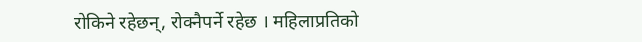रोकिने रहेछन्, रोक्नैपर्ने रहेछ । महिलाप्रतिको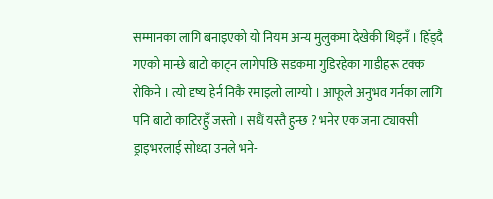सम्मानका लागि बनाइएको यो नियम अन्य मुलुकमा देखेकी थिइनँ । हिँड्दै गएको मान्छे बाटो काट्न लागेपछि सडकमा गुडिरहेका गाडीहरू टक्क रोकिने । त्यो दृष्य हेर्न निकै रमाइलो लाग्यो । आफूले अनुभव गर्नका लागि पनि बाटो काटिरहुँ जस्तो । सधैं यस्तै हुन्छ ? भनेर एक जना ट्याक्सी ड्राइभरलाई सोध्दा उनले भने-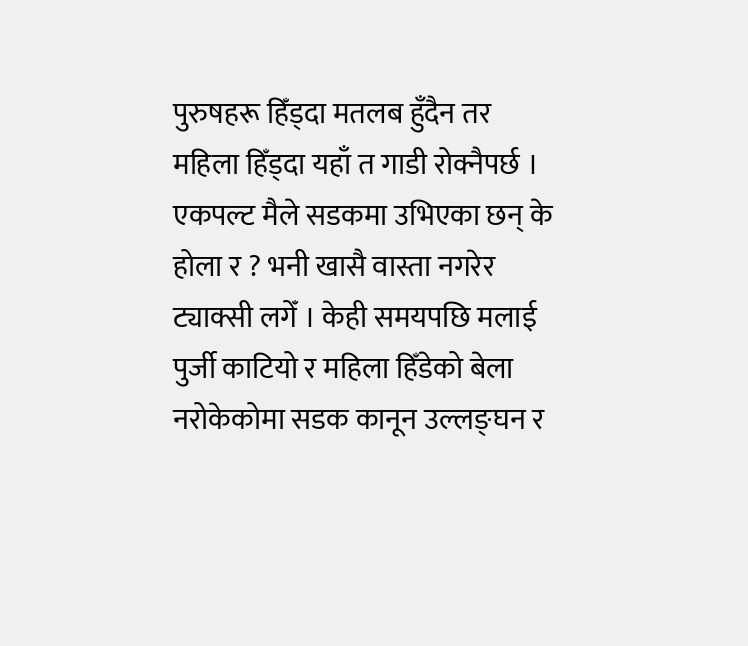पुरुषहरू हिँड्दा मतलब हुँदैन तर महिला हिँड्दा यहाँ त गाडी रोक्नैपर्छ । एकपल्ट मैले सडकमा उभिएका छन् के होला र ? भनी खासै वास्ता नगरेर ट्याक्सी लगेँ । केही समयपछि मलाई पुर्जी काटियो र महिला हिँडेको बेला नरोकेकोमा सडक कानून उल्लङ्घन र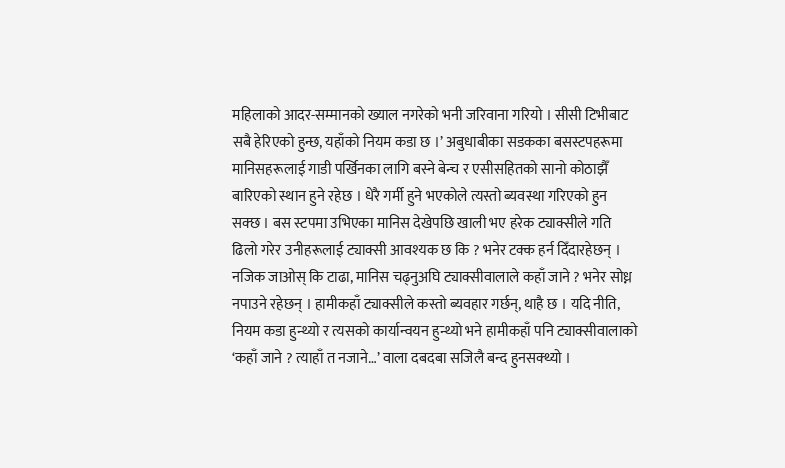महिलाको आदर-सम्मानको ख्याल नगरेको भनी जरिवाना गरियो । सीसी टिभीबाट सबै हेरिएको हुन्छ, यहाँको नियम कडा छ ।’ अबुधाबीका सडकका बसस्टपहरूमा मानिसहरूलाई गाडी पर्खिनका लागि बस्ने बेन्च र एसीसहितको सानो कोठाझैँ बारिएको स्थान हुने रहेछ । धेरै गर्मी हुने भएकोले त्यस्तो ब्यवस्था गरिएको हुन सक्छ । बस स्टपमा उभिएका मानिस देखेपछि खाली भए हरेक ट्याक्सीले गति ढिलो गरेर उनीहरूलाई ट्याक्सी आवश्यक छ कि ? भनेर टक्क हर्न दिँदारहेछन् । नजिक जाओस् कि टाढा, मानिस चढ्नुअघि ट्याक्सीवालाले कहाँ जाने ? भनेर सोध्न नपाउने रहेछन् । हामीकहाँ ट्याक्सीले कस्तो ब्यवहार गर्छन्, थाहै छ । यदि नीति, नियम कडा हुन्थ्यो र त्यसको कार्यान्वयन हुन्थ्यो भने हामीकहाँ पनि ट्याक्सीवालाको ‘कहाँ जाने ? त्याहाँ त नजाने…’ वाला दबदबा सजिलै बन्द हुनसक्थ्यो ।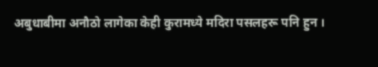अबुधाबीमा अनौठो लागेका केही कुरामध्ये मदिरा पसलहरू पनि हुन ।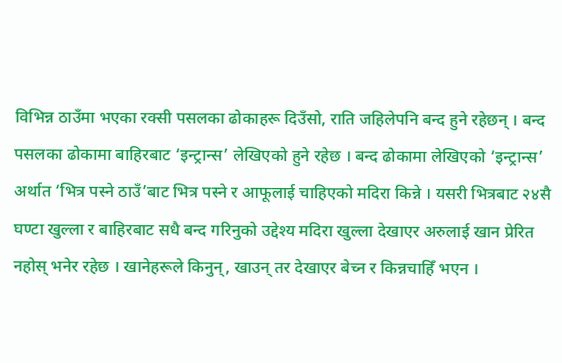विभिन्न ठाउँमा भएका रक्सी पसलका ढोकाहरू दिउँसो, राति जहिलेपनि बन्द हुने रहेछन् । बन्द पसलका ढोकामा बाहिरबाट ‘इन्ट्रान्स’ लेखिएको हुने रहेछ । बन्द ढोकामा लेखिएको ‘इन्ट्रान्स’ अर्थात ‘भित्र पस्ने ठाउँ’बाट भित्र पस्ने र आफूलाई चाहिएको मदिरा किन्ने । यसरी भित्रबाट २४सै घण्टा खुल्ला र बाहिरबाट सधै बन्द गरिनुको उद्देश्य मदिरा खुल्ला देखाएर अरुलाई खान प्रेरित नहोस् भनेर रहेछ । खानेहरूले किनुन्, खाउन् तर देखाएर बेच्न र किन्नचाहिँ भएन ।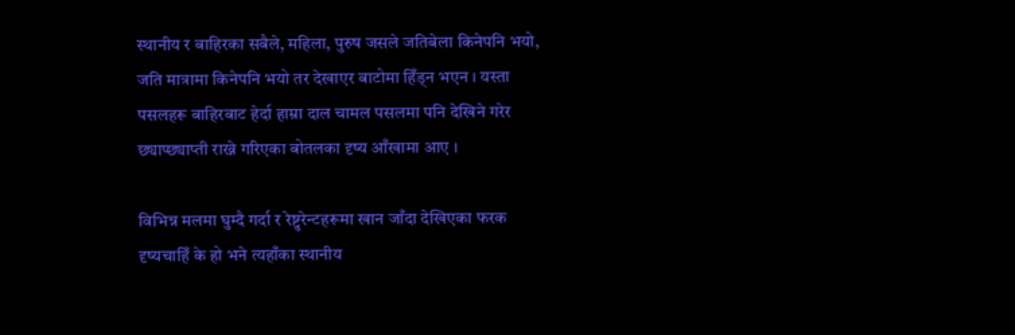स्थानीय र बाहिरका सबैले, महिला, पुरुष जसले जतिबेला किनेपनि भयो, जति मात्रामा किनेपनि भयो तर देखाएर बाटोमा हिँड्न भएन । यस्ता पसलहरू बाहिरबाट हेर्दा हाम्रा दाल चामल पसलमा पनि देखिने गरेर छ्याप्छ्याप्ती राख्ने गरिएका बोतलका दृष्य आँखामा आए ।

विभिन्न मलमा घुम्दै गर्दा र रेष्टुरेन्टहरूमा खान जाँदा देखिएका फरक दृष्यचाहिँ के हो भने त्यहाँका स्थानीय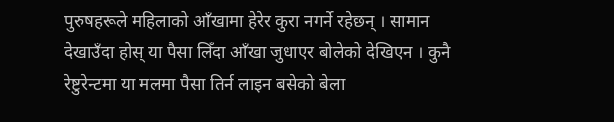पुरुषहरूले महिलाको आँखामा हेरेर कुरा नगर्ने रहेछन् । सामान देखाउँदा होस् या पैसा लिँदा आँखा जुधाएर बोलेको देखिएन । कुनै रेष्टुरेन्टमा या मलमा पैसा तिर्न लाइन बसेको बेला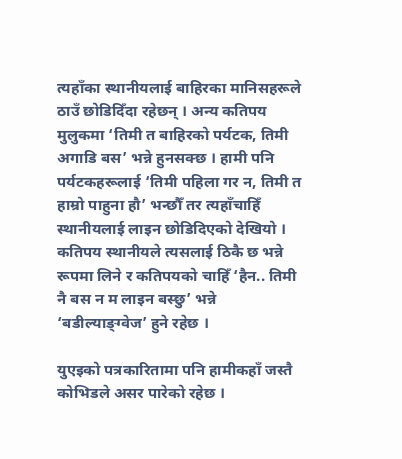त्यहाँका स्थानीयलाई बाहिरका मानिसहरूले ठाउँ छोडिदिँदा रहेछन् । अन्य कतिपय मुलुकमा ‘तिमी त बाहिरको पर्यटक, तिमी अगाडि बस’ भन्ने हुनसक्छ । हामी पनि पर्यटकहरूलाई ‘तिमी पहिला गर न, तिमी त हाम्रो पाहुना हौ’ भन्छौँ तर त्यहाँचाहिँ स्थानीयलाई लाइन छोडिदिएको देखियो । कतिपय स्थानीयले त्यसलाई ठिकै छ भन्ने रूपमा लिने र कतिपयको चाहिँ ‘हैन.. तिमी नै बस न म लाइन बस्छु’ भन्ने ‘बडील्याङ्ग्वेज’ हुने रहेछ ।

युएइको पत्रकारितामा पनि हामीकहाँ जस्तै कोभिडले असर पारेको रहेछ ।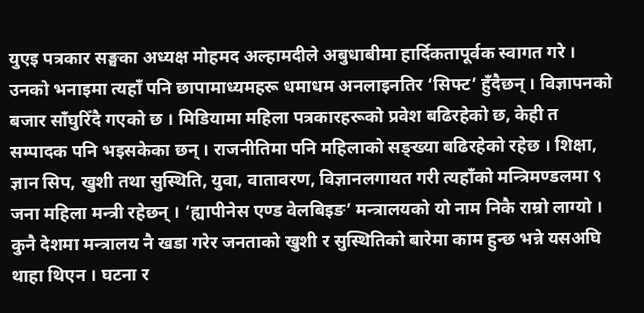युएइ पत्रकार सङ्घका अध्यक्ष मोहमद अल्हामदीले अबुधाबीमा हार्दिकतापूर्वक स्वागत गरे । उनको भनाइमा त्यहाँ पनि छापामाध्यमहरू धमाधम अनलाइनतिर ‘सिफ्ट’ हुँदैछन् । विज्ञापनको बजार साँघुरिँदै गएको छ । मिडियामा महिला पत्रकारहरूको प्रवेश बढिरहेको छ, केही त सम्पादक पनि भइसकेका छन् । राजनीतिमा पनि महिलाको सङ्ख्या बढिरहेको रहेछ । शिक्षा, ज्ञान सिप, खुशी तथा सुस्थिति, युवा, वातावरण, विज्ञानलगायत गरी त्यहाँको मन्त्रिमण्डलमा ९ जना महिला मन्त्री रहेछन् । ‘ह्यापीनेस एण्ड वेलबिइङ’ मन्त्रालयको यो नाम निकै राम्रो लाग्यो । कुनै देशमा मन्त्रालय नै खडा गरेर जनताको खुशी र सुस्थितिको बारेमा काम हुन्छ भन्ने यसअघि थाहा थिएन । घटना र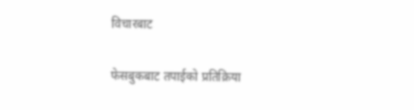विचारबाट

फेसबुकबाट तपाईको प्रतिक्रिया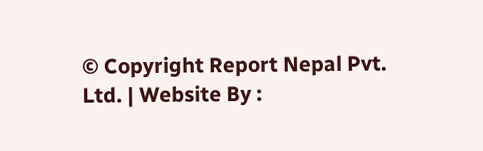© Copyright Report Nepal Pvt. Ltd. | Website By :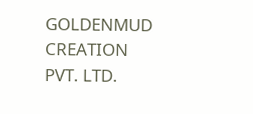GOLDENMUD CREATION PVT. LTD.